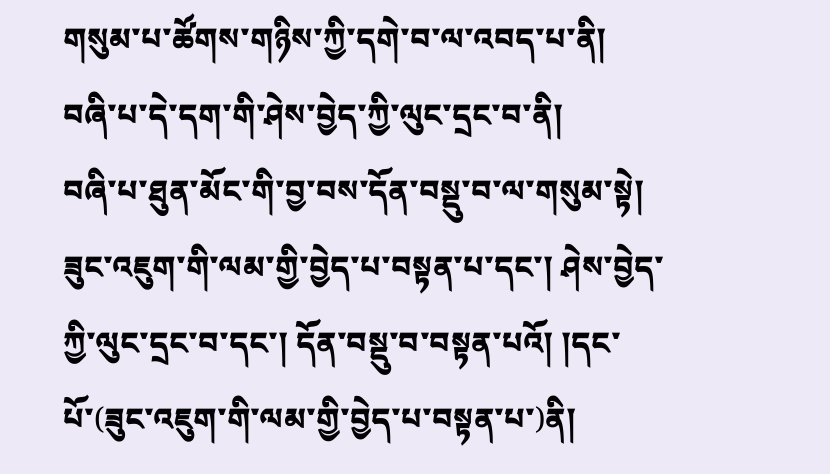གསུམ་པ་ཚོགས་གཉིས་ཀྱི་དགེ་བ་ལ་འབད་པ་ནི།
བཞི་པ་དེ་དག་གི་ཤེས་བྱེད་ཀྱི་ལུང་དྲང་བ་ནི།
བཞི་པ་ཐུན་མོང་གི་བྱ་བས་དོན་བསྡུ་བ་ལ་གསུམ་སྟེ། ཟུང་འཇུག་གི་ལམ་གྱི་བྱེད་པ་བསྟན་པ་དང་། ཤེས་བྱེད་ཀྱི་ལུང་དྲང་བ་དང་། དོན་བསྡུ་བ་བསྟན་པའོ། །དང་པོ་(ཟུང་འཇུག་གི་ལམ་གྱི་བྱེད་པ་བསྟན་པ་)ནི།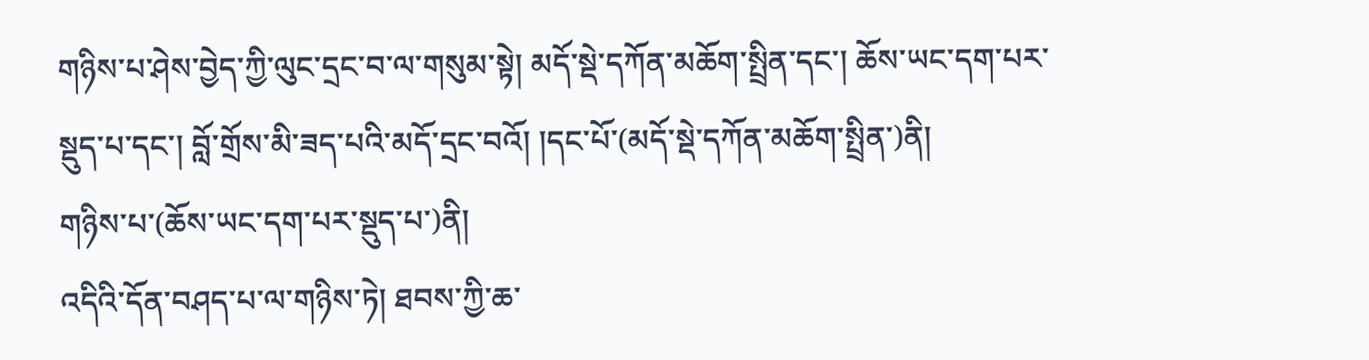གཉིས་པ་ཤེས་བྱེད་ཀྱི་ལུང་དྲང་བ་ལ་གསུམ་སྟེ། མདོ་སྡེ་དཀོན་མཆོག་སྤྲིན་དང་། ཆོས་ཡང་དག་པར་སྡུད་པ་དང་། བློ་གྲོས་མི་ཟད་པའི་མདོ་དྲང་བའོ། །དང་པོ་(མདོ་སྡེ་དཀོན་མཆོག་སྤྲིན་)ནི།
གཉིས་པ་(ཆོས་ཡང་དག་པར་སྡུད་པ་)ནི།
འདིའི་དོན་བཤད་པ་ལ་གཉིས་ཏེ། ཐབས་ཀྱི་ཆ་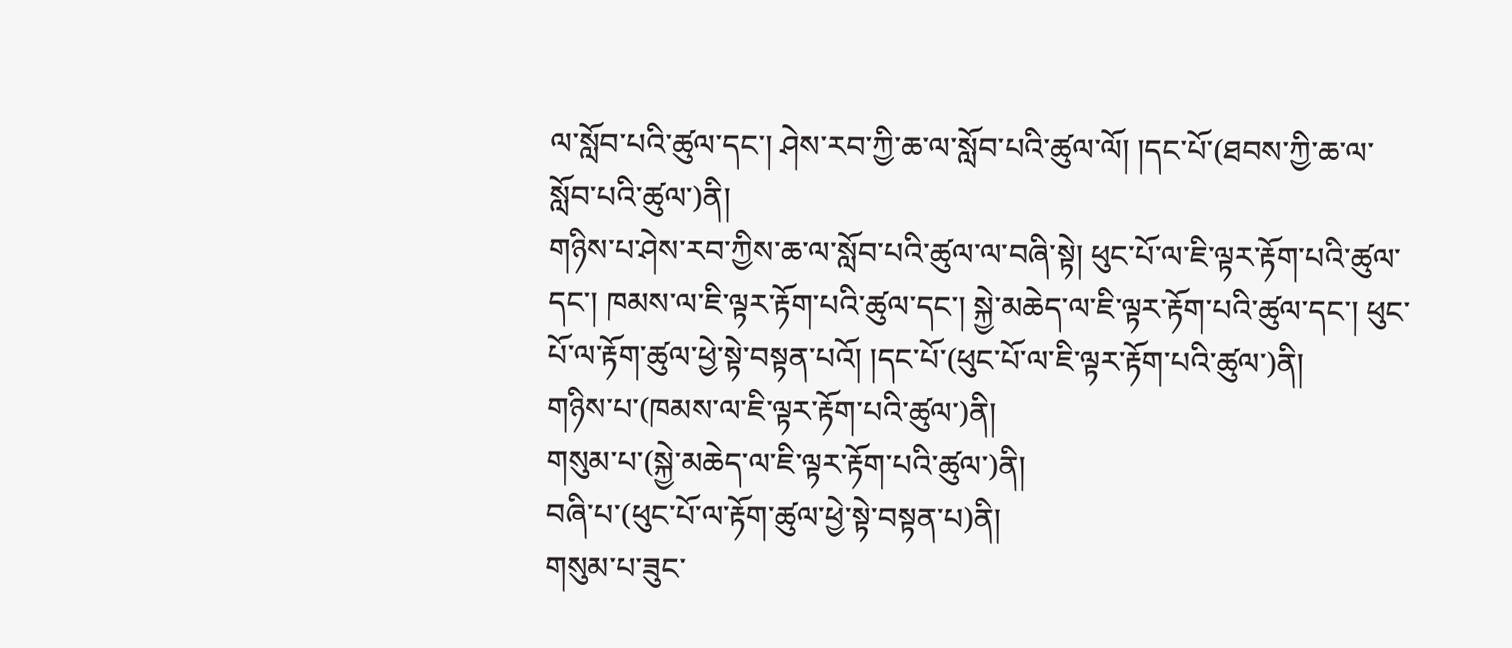ལ་སློབ་པའི་ཚུལ་དང་། ཤེས་རབ་ཀྱི་ཆ་ལ་སློབ་པའི་ཚུལ་ལོ། །དང་པོ་(ཐབས་ཀྱི་ཆ་ལ་སློབ་པའི་ཚུལ་)ནི།
གཉིས་པ་ཤེས་རབ་ཀྱིས་ཆ་ལ་སློབ་པའི་ཚུལ་ལ་བཞི་སྟེ། ཕུང་པོ་ལ་ཇི་ལྟར་རྟོག་པའི་ཚུལ་དང་། ཁམས་ལ་ཇི་ལྟར་རྟོག་པའི་ཚུལ་དང་། སྐྱེ་མཆེད་ལ་ཇི་ལྟར་རྟོག་པའི་ཚུལ་དང་། ཕུང་པོ་ལ་རྟོག་ཚུལ་ཕྱེ་སྟེ་བསྟན་པའོ། །དང་པོ་(ཕུང་པོ་ལ་ཇི་ལྟར་རྟོག་པའི་ཚུལ་)ནི།
གཉིས་པ་(ཁམས་ལ་ཇི་ལྟར་རྟོག་པའི་ཚུལ་)ནི།
གསུམ་པ་(སྐྱེ་མཆེད་ལ་ཇི་ལྟར་རྟོག་པའི་ཚུལ་)ནི།
བཞི་པ་(ཕུང་པོ་ལ་རྟོག་ཚུལ་ཕྱེ་སྟེ་བསྟན་པ)ནི།
གསུམ་པ་ཟུང་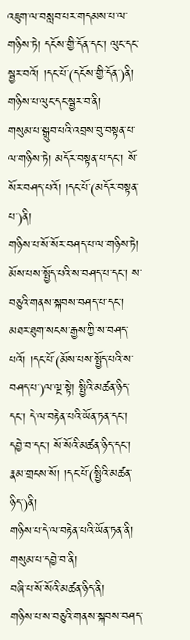འཇུག་ལ་བསླབ་པར་གདམས་པ་ལ་གཉིས་ཏེ། དངོས་གྱི་དོན་དང་། ལུང་དང་སྦྱར་བའོ། །དང་པོ་(དངོས་གྱི་དོན་)ནི།
གཉིས་པ་ལུང་དང་སྦྱར་བ་ནི།
གསུམ་པ་སྒྲུབ་པའི་འབྲས་བུ་བསྟན་པ་ལ་གཉིས་ཏེ། མདོར་བསྟན་པ་དང་། སོ་སོར་བཤད་པའོ། །དང་པོ་(མདོར་བསྟན་པ་)ནི།
གཉིས་པ་སོ་སོར་བཤད་པ་ལ་གཉིས་ཏེ། མོས་པས་སྤྱོད་པའི་ས་བཤད་པ་དང་། ས་བཅུའི་གནས་སྐབས་བཤད་པ་དང་། མཐར་ཐུག་སངས་རྒྱས་ཀྱི་ས་བཤད་པའོ། །དང་པོ་(མོས་པས་སྤྱོད་པའི་ས་བཤད་པ་)ལ་ལྔ་སྟེ། སྤྱིའི་མཚན་ཉིད་དང་། དེ་ལ་བརྟེན་པའི་ཡོན་ཏན་དང་། དབྱེ་བ་དང་། སོ་སོའི་མཚན་ཉིད་དང་། རྣམ་གྲངས་སོ། །དང་པོ་(སྤྱིའི་མཚན་ཉིད་)ནི།
གཉིས་པ་དེ་ལ་བརྟེན་པའི་ཡོན་ཏན་ནི།
གསུམ་པ་དབྱེ་བ་ནི།
བཞི་པ་སོ་སོའི་མཚན་ཉིད་ནི།
གཉིས་པ་ས་བཅུའི་གནས་སྐབས་བཤད་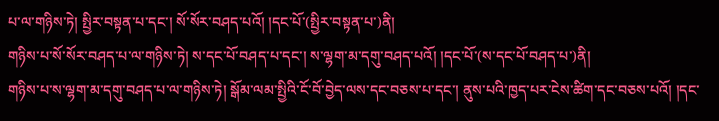པ་ལ་གཉིས་ཏེ། སྤྱིར་བསྟན་པ་དང་། སོ་སོར་བཤད་པའོ། །དང་པོ་(སྤྱིར་བསྟན་པ་)ནི།
གཉིས་པ་སོ་སོར་བཤད་པ་ལ་གཉིས་ཏེ། ས་དང་པོ་བཤད་པ་དང་། ས་ལྷག་མ་དགུ་བཤད་པའོ། །དང་པོ་(ས་དང་པོ་བཤད་པ་)ནི།
གཉིས་པ་ས་ལྷག་མ་དགུ་བཤད་པ་ལ་གཉིས་ཏེ། སྒོམ་ལམ་སྤྱིའི་ངོ་བོ་བྱེད་ལས་དང་བཅས་པ་དང་། ནུས་པའི་ཁྱད་པར་ངེས་ཚིག་དང་བཅས་པའོ། །དང་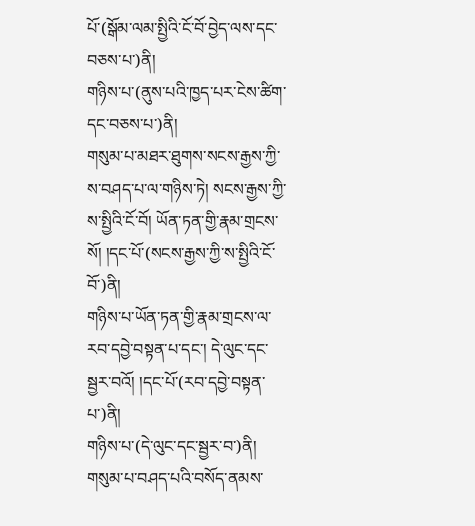པོ་(སྒོམ་ལམ་སྤྱིའི་ངོ་བོ་བྱེད་ལས་དང་བཅས་པ་)ནི།
གཉིས་པ་(ནུས་པའི་ཁྱད་པར་ངེས་ཚིག་དང་བཅས་པ་)ནི།
གསུམ་པ་མཐར་ཐུགས་སངས་རྒྱས་ཀྱི་ས་བཤད་པ་ལ་གཉིས་ཏེ། སངས་རྒྱས་ཀྱི་ས་སྤྱིའི་ངོ་བོ། ཡོན་ཏན་གྱི་རྣམ་གྲངས་སོ། །དང་པོ་(སངས་རྒྱས་ཀྱི་ས་སྤྱིའི་ངོ་བོ་)ནི།
གཉིས་པ་ཡོན་ཏན་གྱི་རྣམ་གྲངས་ལ་རབ་དབྱེ་བསྟན་པ་དང་། དེ་ལུང་དང་སྦྱར་བའོ། །དང་པོ་(རབ་དབྱེ་བསྟན་པ་)ནི།
གཉིས་པ་(དེ་ལུང་དང་སྦྱར་བ་)ནི།
གསུམ་པ་བཤད་པའི་བསོད་ནམས་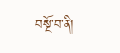བསྔོ་བ་ནི།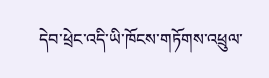དེབ་ཕྲེང་འདི་ཡི་ཁོངས་གཏོགས་འཕྲུལ་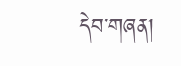དེབ་གཞན།